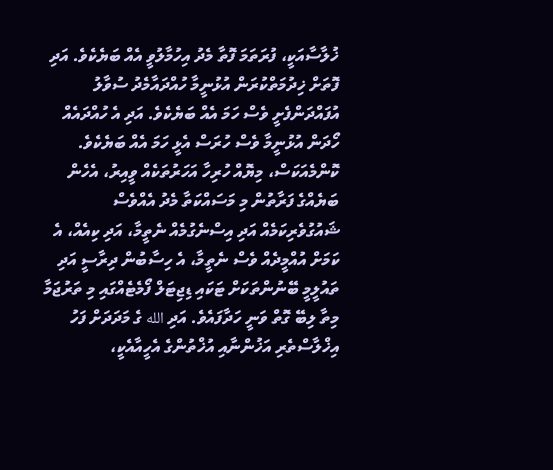ޚުލާސާއަކީ، ފުރަތަމަ ފޮތާ މެދު އިހުމާލުވީ އެއް ބަޔެކެވެ. އަދި ފޮތަށް ޚިދުމަތްކުރަން އުޅުނީމާ ހުއްދައާމެދު ސުވާލު އުފައްދަންފެށީ ވެސް ހަމަ އެއް ބަޔެކެވެ. އަދި އެ ހުއްދައެއް ހޯދަން އުޅުނީމާ ވެސް ހުރަސް އެޅީ ހަމަ އެއް ބަޔެކެވެ. ކޮންމެއަކަސް، މިޔޮއް ހުރިހާ އަހަރުތަކެއް ވީއިރު، އެހެން ބަޔެއްގެ ފަރާތުން މި މަސައްކަތާ މެދު އެއްވެސް ޝައުގުވެރިކަމެއް އަދި އިސްނެގުމެއް ނެތީމާ، އަދި ކިއެއް، އެ ކަމަށް އުއްމީދެއް ވެސް ނެތީމާ، އެ ހިސާބުން ދިރާސީ އަދި ތައުލީމީ ބޭނުންތަކަށް ޓަކައި ޑިޖިޓަލް ފޯމެޓެއްގައި މި ތަރުޖަމާ މިތާ ލިބޭ ގޮތް ވަނީ ހަދާފައެވެ. އަދި الله ގެ މަދަދަށް ފަހު އިޚްލާސްތެރި އަޚުންނާއި އުޚްތުންގެ އެހީއާއެކީ،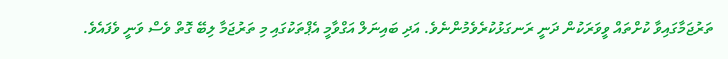ތަރުޖަމާގައިވާ ކުށްތައް ވީވަރަކުން ދަނީ ރަނގަޅުކުރެވެމުންނެވެ. އަދި ބައިނަލް އަގްވާމީ އެޕްތަކުގައި މި ތަރުޖަމާ ލިބޭ ގޮތް ވެސް ވަނީ ވެފައެވެ.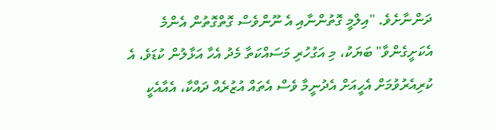ދަންނާށެވެ. "އިލްމީ ގޮތުންނާއި އެ ނޫންވެސް ގޮތްގޮތުން އެންމެ އެކަށީގެންވާ" ބަޔަކު، މި އަގުހުރި މަސައްކަތާ މެދު އެހާ އަޅާލުން ކުޑަވެ، އެ ކުރިއެރުވުމަށް އެހީއަށް އެދުނީމާ ވެސް އެތައް އުޒުރެއް ދައްކާ، އެއާއެކީ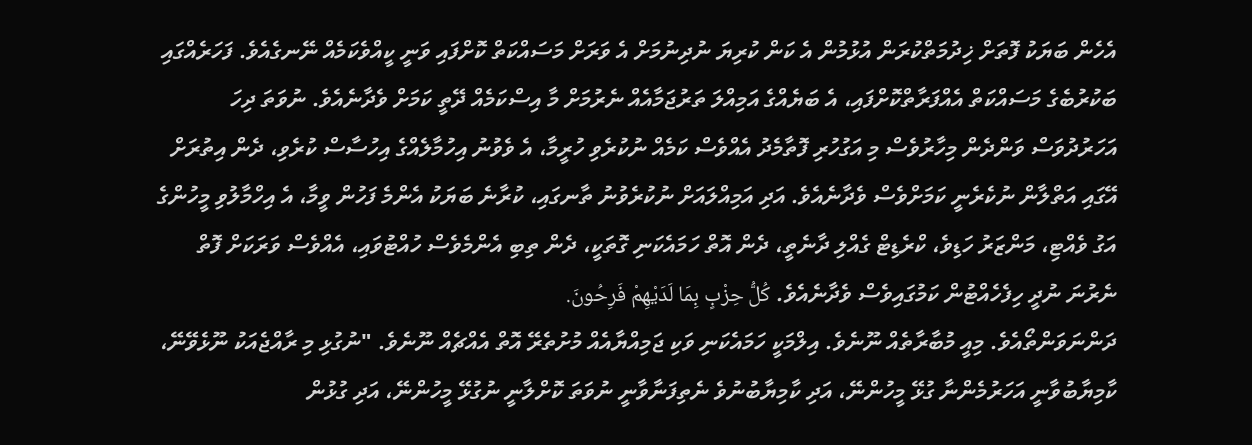އެހެން ބަޔަކު ފޮތަށް ޚިދުމަތްކުރަން އުޅުމުން އެ ކަން ކުރިޔަ ނުދިނުމަށް އެ ވަރަށް މަސައްކަތް ކޮށްފައި ވަނީ ކީއްވެކަމެއް ނޭނގެއެވެ. ފަހަރެއްގައި ބަކުރުބެގެ މަސައްކަތް އެއްފަރާތްކޮށްފައި، އެ ބަޔެއްގެ އަމިއްލަ ތަރުޖަމާއެއް ނެރުމަށް މާ އިސްކަމެއް ދޭތީ ކަމަށް ވެދާނެއެވެ. ނުވަތަ ދިހަ އަހަރުދުވަސް ވަންދެން މިހާރުވެސް މި އަގުހުރި ފޮތާމެދު އެއްވެސް ކަމެއް ނުކުރެވި ހުރީމާ، އެ ވެވުނު އިހުމާލެއްގެ އިހުސާސް ކުރެވި، ދެން އިތުރަށް އޭގައި އަތްލާން ނުކެރެނީ ކަމަށްވެސް ވެދާނެއެވެ. އަދި އަމިއްލައަށް ނުކުރެވުނު ތާނގައި، ކުރާނެ ބަޔަކު އެންމެ ފަހުން ވީމާ، އެ އިހްމާލުވި މީހުންގެ އަގު ވެއްޓި، މަންޒަރު ހަޑިވެ، ކްރެޑިޓް ގެއްލި ދާނެތީ، ދެން އޮތް ހަމައެކަނި ގޮތަކީ، ދެން ތިބި އެންމެވެސް ހުއްޓުވައި، އެއްވެސް ވަރަކަށް ފޮތް ނެރުނަ ނުދީ ހިފެހެއްޓުން ކަމުގައިވެސް ވެދާނެއެވެ. كُلُّ حِزْبٍ بِمَا لَدَيْهِمْ فَرِحُونَ.
ދަންނަވަންތޯއެވެ. މިއީ މުބާރާތެއް ނޫނެވެ. އިލްމަކީ ހަމައެކަނި ވަކި ޖަމިއްޔާއެއް މުށުތެރޭ އޮތް އެއްޗެއް ނޫނެވެ. "ނުގުޅި މި ރާއްޖެއަކު ނޫޅެވޭނޭ، ކާމިޔާބުވާނީ އަހަރުމެންނާ ގުޅޭ މީހުންނޭ، އަދި ކާމިޔާބުނުވެ ނެތިފަނާވާނީ ނުވަތަ ކޮށްލާނީ ނުގުޅޭ މީހުންނޭ، އަދި ގުޅުން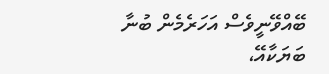ބޭއްވޭނީވެސް އަހަރެމެން ބުނާ ބަޔަކާއޭ،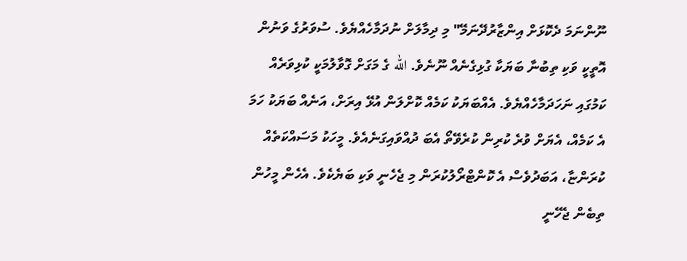ނޫންނަމަ ދެކޮޅަށް އިންޒާރުދޭނަމޭ" މި ދިމާލަށް ނުދަމާހެއްޔެވެ. ސުވަރުގެ ވަނުން އޮތީކީ ވަކި ތިބުނާ ބަޔަކާ ގުޅިގެނެއް ނޫނެވެ. الله ގެ މަގަށް ގޮވާލުމަކީ ކުޅިވަރެއް ކަމުގައި ނަހަދަމާހެއްޔެވެ. އެއްބަޔަކު ކަމެއް ކޮށްލަން އުޅޭ އިރަށް، އަނެއް ބަޔަކު ހަމަ އެ ކަމެއް، އެޔަށް ވުރެ ކުރިން ކުރެވޭތޯ އެބަ ދުއްވައިގަނެއެވެ. މީހަކު މަސައްކަތެއް ކުރަންޏާ، އަބަދުވެސް އެ ކޮންޓްރޯލުކުރަން މި ޖެހެނީ ވަކި ބަޔެކެވެ. އެހެން މީހުން ތިބެން ޖެހޭނީ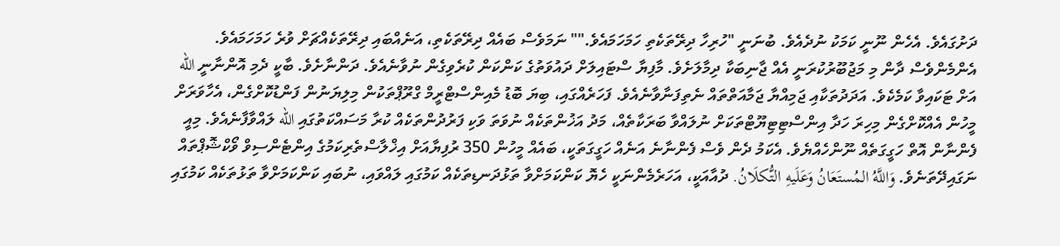ދަށުގައެވެ. އެހެން ނޫނީ ކަމަކު ނުދެއެވެ. ބުނަނީ "ހުރިހާ ދިރޭތަކެތި ހަމަހަމައެވެ."" ނަމަވެސް ބައެއް ދިރޭތަކެތި، އަނެއްބައި ދިރޭތަކެއްޗަށް ވުރެ ހަމަހަމައެވެ. އެންމެންވެސް ދާން މި މަޖުބޫރުކުރަނީ އެއް ޖާނިބަކާ ދިމާލަށެވެ. މާފިޔާ ސްޓައިލަށް ދައުވަތުގެ ކަންކަން ކުރެވިގެން ނުވާނެއެވެ. ދަންނާށެވެ. ބާކީ ދެމި އޮންނާނީ الله އަށް ޓަކައިވާ ކަމެކެވެ. އަދަދުތަކާއި ޖަމިއްޔާ ޖަމާއަތްތައް ނެތިފަނާވާނެއެވެ. ފަހަރެއްގައި، ބިޔަ ބޮޑު މެއިންސްޓްރީމް ގްރޫޕްތަކުން މިލިޔަނުން ފަންޑުކޮށްގެން، އެހާވަރަށް މީހުން އެއްކޮށްގެން މިހިރަ ހަދާ އިންސްޓިޓިޔޫޓްތަކަށް ނުލައްވާ ބަރަކާތެއް، މަދު އަޚުންތަކެއް ނުވަތަ ވަކި ފަރުދުންތަކެއް ކުރާ މަސައްކަތުގައި الله ލައްވާފާނެއެވެ. މިއީ ފެންނާން އޮތް ހަގީގަތެއް ނޫންހެއްޔެވެ. އެކަމު ދެން ވެސް ފެންނާނެ އަނެއް ހަގީގަތަކީ، ބައެއް މީހުން 350 ރުފިޔާއަށް އިޚްލާސްތެރިކަމުގެ އިންޓެންސިވް ވޯކްޝޮޕްތައް ނަގައިދޭތަނެވެ. وَاللَّهُ المُستَعَانُ وَعَلَيهِ التُّكلَانُ. ދުއާއަކީ، އަހަރެމެންނަކީ ހެޔޮ ކަންކަމަށްވާ ތަޅުދަނޑިތަކެއް ކަމުގައި ލައްވައި، ނުބައި ކަންކަމަށްވާ ތަޅުތަކެއް ކަމުގައި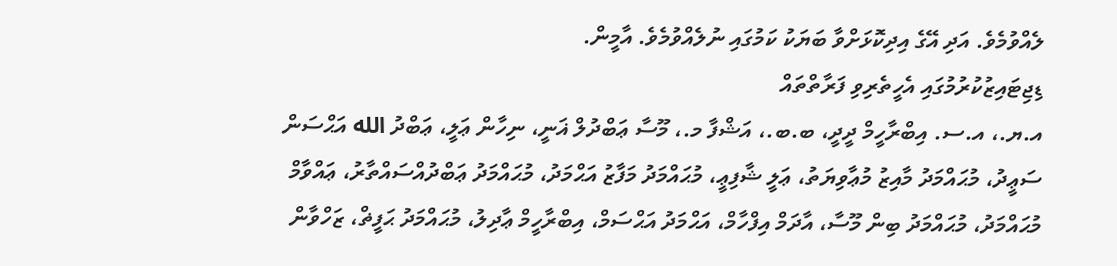ލެއްވުމެވެ. އަދި އޭގެ އިދިކޮޅަށްވާ ބަޔަކު ކަމުގައި ނުލެއްވުމެވެ. އާމީން.
ޑިޖިޓައިޒުކުރުމުގައި އެހީތެރިވި ފަރާތްތައް
އ.ޔ.، އ.ސ. އިބްރާހީމް ދީދީ، ބ.ބ.، އަޝްފާ މ.، މޫސާ ޢަބްދުލް ޣަނީ، ނިހާން ޢަލީ، ޢަބްދު الله އަޙްސަން ސަޢީދު، މުޙައްމަދު މާއިޒު މުޢާވިޔަތު، ޢަލީ ޝާފިޢީ، މުޙައްމަދު މަފާޒު އަޙްމަދު، މުޙައްމަދު ޢަބްދުއްސައްތާރު، ޢައްވާމް މުޙައްމަދު، މުޙައްމަދު ބިން މޫސާ، އާދަމް އިފްހާމް، އަޙްމަދު އަޙްސަމް، އިބްރާހީމް ޢާދިލު، މުޙައްމަދު ޙަފީޡް، ޒަހްވާން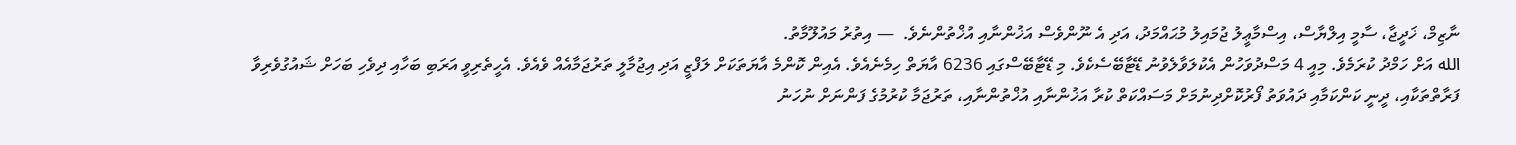ނާޒިމް، ޚަދީޖާ، ސާމީ އިލްޔާސް، އިސްމާޢީލު ޖުމައިލު މުޙައްމަދު، އަދި އެ ނޫންވެސް އަޚުންނާއި އުޚްތުންނެވެ.  — އިތުރު މައުލޫމާތު.
الله އަށް ހަމްދު ކުރަމެވެ. މިއީ 4 މަސްދުވަހުން އެކުލަވާލެވުނު ޑޭޓާބޭސެކެވެ. މި ޑޭޓާބޭސްގައި 6236 އާޔަތް ހިމެނެއެވެ. އެއިން ކޮންމެ އާޔަތަކަށް ލަފްޒީ އަދި އިޖުމާލީ ތަރުޖަމާއެއް ވެއެވެ. އެހީތެރިވީ އަރަބި ބަހާއި ދިވެހި ބަހަށް ޝައުގުވެރިވާ ފަރާތްތަކާއި، ދީނީ ކަންކަމާއި ދައުވަތު ފޯރުކޮށްދިނުމަށް މަސައްކަތް ކުރާ އަޚުންނާއި އުޚްތުންނާއި، ތަރުޖަމާ ކުރުމުގެ ފަންނަށް ނުހަނު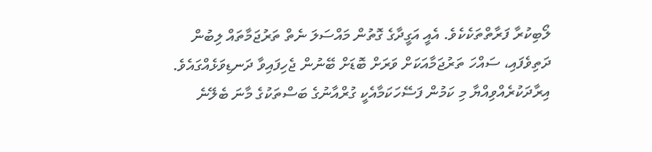ލޯބިކުރާ ފަރާތްތަކެކެވެ. އެއީ އަގީދާގެ ގޮތުން މައްސަލަ ނެތް ތަރުޖަމާތައް ލިބުން ދަތިވެފައި، ސައްހަ ތަރުޖަމާއަކަށް ވަރަށް ބޮޑަށް ބޭނުން ޖެހިފައިވާ ދަނޑިވަޅެއްގައެވެ. އިރާދަކުރެއްވިއްޔާ މި ކަމުން ފަސޭހަކަމާއެކީ ގުރްއާނުގެ ބަސްތަކުގެ މާނަ ބެލޭނެ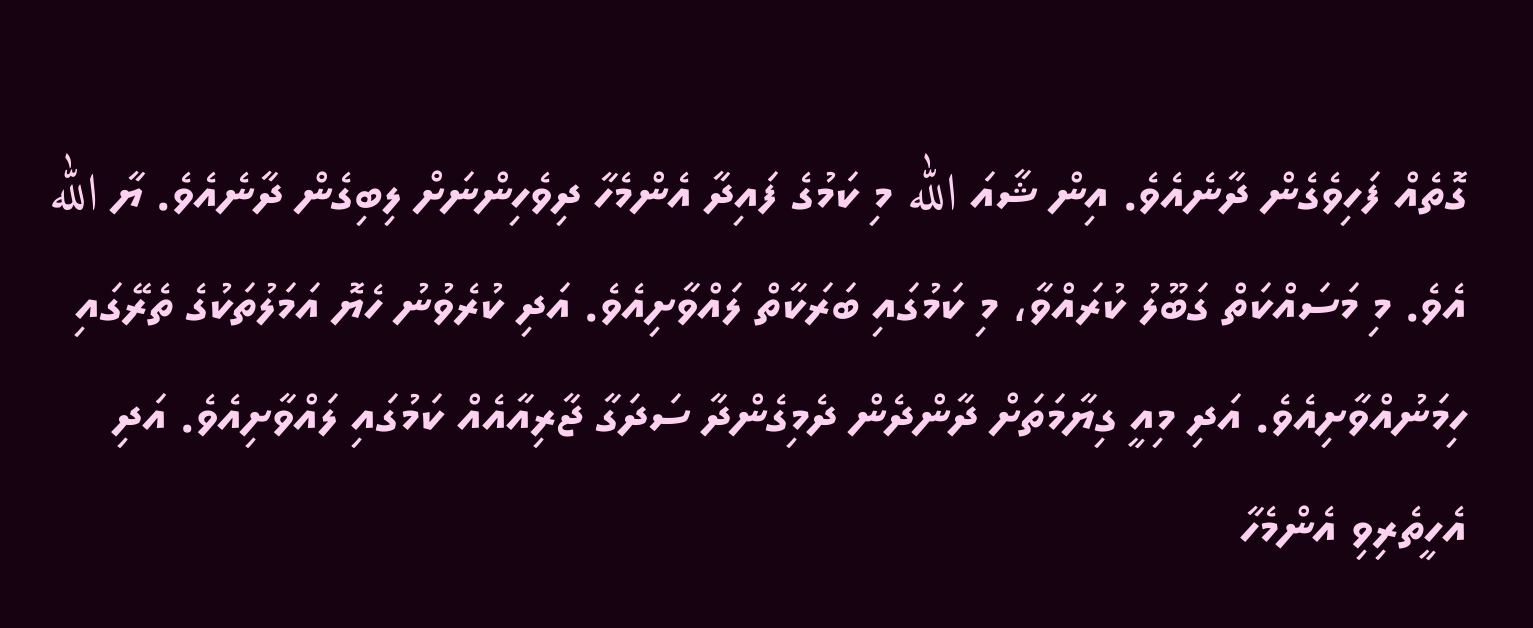ގޮތެއް ފަހިވެގެން ދާނެއެވެ. އިން ޝާއަ الله މި ކަމުގެ ފައިދާ އެންމެހާ ދިވެހިންނަށް ލިބިގެން ދާނެއެވެ. ޔާ الله އެވެ. މި މަސައްކަތް ގަބޫލު ކުރައްވާ، މި ކަމުގައި ބަރަކާތް ލައްވާށިއެވެ. އަދި ކުރެވުނު ހެޔޮ އަމަލުތަކުގެ ތެރޭގައި ހިމަނުއްވާށިއެވެ. އަދި މިއީ ގިޔާމަތަށް ދާންދެން ދެމިގެންދާ ސަދަގާ ޖާރިއާއެއް ކަމުގައި ލައްވާށިއެވެ. އަދި އެހީތެރިވި އެންމެހާ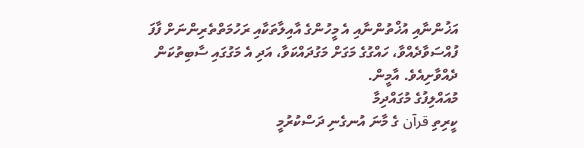އަޚުންނާއި އުޚްތުންނާއި އެ މީހުންގެ އާއިލާތަކާއި ރަހުމަތްތެރިންނަށް ފާފަ ފުއްސަވާދެއްވާ، ހައްގުގެ މަގަށް މަގުދައްކަވާ، އަދި އެ މަގުގައި ސާބިތުކަން ދެއްވާށިއެވެ. އާމީން.
މުއައްލިފުގެ މުގައްދިމާ
ކީރިތި قرآن ގެ މާނަ އުނގެނި ދަސްކުރުމީ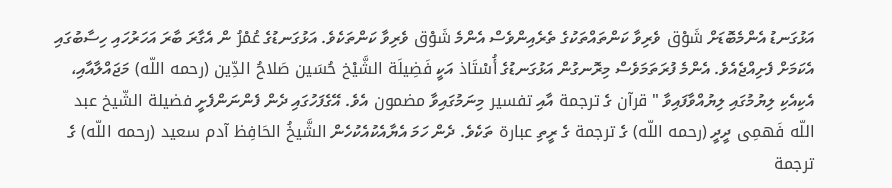އަޅުގަނޑު އެންމެބޮޑަށް شَوْق ވެރިވާ ކަންތައްތަކުގެ ތެރެއިންވެސް އެންމެ شَوْق ވެރިވާ ކަންތަކެވެ. އަޅުގަނޑުގެ عُمْرُ ން އެގާރަ ބާރަ އަހަރުހައި ހިސާބުގައި އެކަމަށް ފެށިއްޖެއެވެ. އެންމެ ފުރަތަމަވެސް މިރޮނގުން އަޅުގަނޑުގެ أُسْتَاذ އަކީ فَضِيلَة الشَّيْخ حُسَين صَلاحُ الدِّين (رحمه اللّه) މަޖައްލާއާއި، އެކިއެކި ލިޔުމުގައި ލިޔުއްވާފައިވާ " قرآن ގެ ترجمة އާއި تفسير މިނަމުގައިވާ مضمون އެވެ. އޭގެފަހުގައި ދެން ފެންނަންފެށީ فضيلة الشّيخ عبد اللّه فَهمِى ދީދީ (رحمه اللّه) ގެ ترجمة ގެ ރީތި عبارة ތަކެވެ. ދެން ހަމަ އެޔާއެކުއެކުހެން الشَّيخُ الحَافِظ آدم سعيد (رحمه اللّه) ގެ ترجمة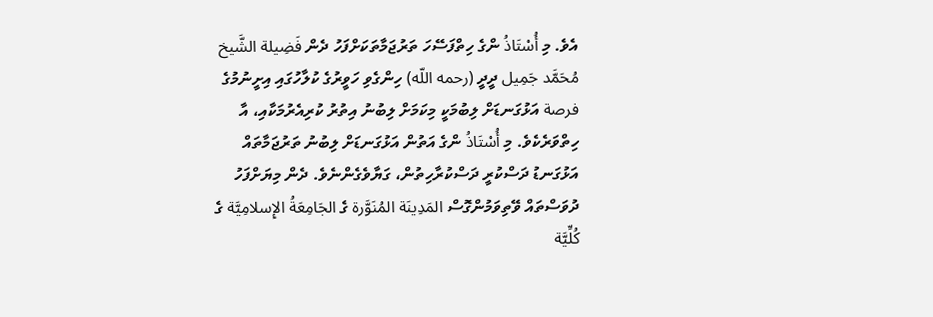އެވެ. މި أُسْتَاذُ ންގެ ހިތްފަސޭހަ ތަރުޖަމާތަކަށްފަހު ދެން فَضِيلة الشَّيخ مُحَمَّد جَمِيل ދީދީ (رحمه اللّه) ހިންގެވި ހަވީރުގެ ކުލާހުގައި އިށީނުމުގެ فرصة އަޅުގަނޑަށް ލިބުމަކީ މިކަމަށް ލިބުނު އިތުރު ކުރިއެރުމަކާއި، އާ ހިތްވަރެކެވެ. މި أُسْتَاذُ ންގެ އަތުން އަޅުގަނޑަށް ލިބުނު ތަރުޖަމާތައް އަޅުގަނޑު ދަސްކުރީ ދަސްކުރާހިތުން، ގަޔާވެގެންނެވެ. ދެން މިޔަށްފަހު ދުވަސްތައް ވޭތިވަމުންގޮސް المَدِينَة المُنَوَّرة ގެ الجَامِعَةُ الإِسلامِيَّة ގެ كُلِّيَّة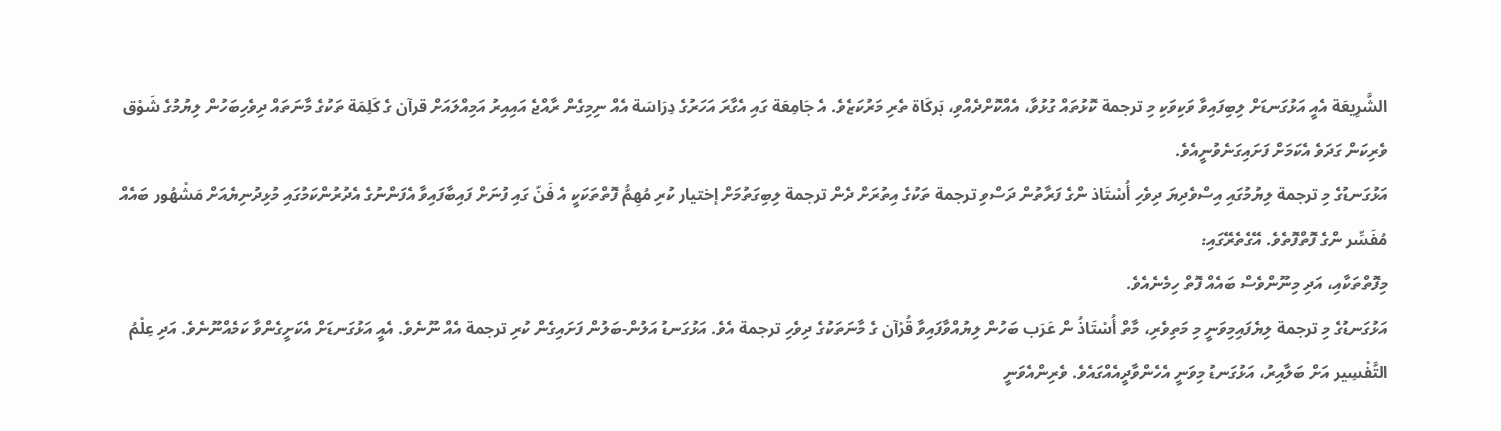الشَّرِيعَة އެއީ އަޅުގަނޑަށް ލިބިފައިވާ ވަކިވަކި މި ترجمة ކޮޅުތައް ގުޅުވާ، އެއްކޮށްދެއްވި، بَركَاة ތެރި މަރުކަޒެވެ. އެ جَامِعَة ގައި އެގާރަ އަހަރުގެ دِرَاسَة އެއް ނިމިގެން ރާއްޖެ އައިއިރު އަމިއްލައަށް قرآن ގެ كَلِمَة ތަކުގެ މާނަތައް ދިވެހިބަހުން ލިޔުމުގެ شَوْق ވެރިކަން ގަދަވެ އެކަމަށް ފަށައިގަނެވުނީއެވެ.
އަޅުގަނޑުގެ މި ترجمة ލިޔުމުގައި އިސްވެދިޔަ ދިވެހި أُسْتَاذ ންގެ ފަރާތުން ދަސްވި ترجمة ތަކުގެ އިތުރަށް ދެން ترجمة ލިބިގަތުމަށް إختيار ކުރި مُهِمُّ ފޮތްތަކަކީ އެ فَنّ ގައި ފުނަށް ފައިބާފައިވާ އެފަންނުގެ އެދުރުންކަމުގައި މުޅިދުނިޔެއަށް مَشْهُور ބައެއް مُفَسِّر ންގެ ފޮތްފޮތެވެ. އޭގެތެރޭގައި:
މިފޮތްތަކާއި، އަދި މިނޫންވެސް ބައެއް ފޮތް ހިމެނެއެވެ.
އަޅުގަނޑުގެ މި ترجمة ލިޔެފައިމިވަނީ މި މަތިވެރި، މާތް أُسْتَاذُ ން عَرَب ބަހުން ލިޔުއްވާފައިވާ قُرْآن ގެ މާނަތަކުގެ ދިވެހި ترجمة އެވެ. އަޅުގަނޑު އަލުން-ބަލުން ފަށައިގެން ކުރި ترجمة އެއް ނޫނެވެ. އެއީ އަޅުގަނޑަށް އެކަށީގެންވާ ކަމެއްނޫނެވެ. އަދި عِلْمُ التَّفْسِير އަށް ބަލާއިރު، އަޅުގަނޑު މިވަނީ އެހެންވާދީއެއްގައެވެ. ވެރިންއެވަނީ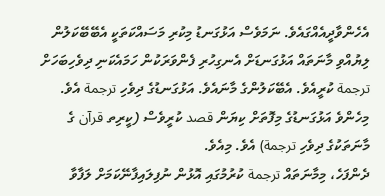އެހެންވާދީއެއްގައެވެ. ނަމަވެސް އަޅުގަނޑު މިކުރި މަސައްކަތަކީ އެބޭބޭކަލުން ލިޔުއްވި މާނަތައް އަޅުގަނޑަށް އެނގިހުރި ފެންވަރަކުން ހަމައެކަނި ދިވެހިބަހަށް ترجمة ކުރީއެވެ. އެބޭކަލުންގެ މާނައެވެ. އަޅުގަނޑުގެ ދިވެހި ترجمة އެވެ. މިހެންވެ އަޅުގަނޑުގެ މިފޮތަށް ކިޔަން قصد ކުރީވެސް (ކީރިތ قرآن ގެ މާނަތަކުގެ ދިވެހި ترجمة) އެވެ. މިއެވެ.
ދެންފަހެ، މިމާނަތައް ترجمة ކުރުމުގައި އޮޅުން ނުފިލައިފާނޭކަމަށް ލަފާވާ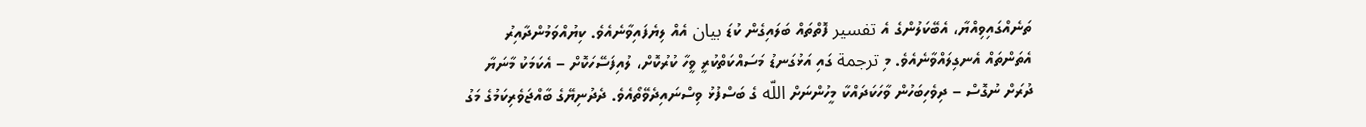ތަނެއްގައިވިއްޔާ، އެބޭކަލުންގެ އެ تفسير ފޮތްތައް ބަލައިގެން ކުޑަ بيان އެއް ލިޔެފައިވާނެއެވެ. ކިޔުއްވަމުންދާއިރު އެތަންތައް އެނގިލައްވާނެއެވެ. މި ترجمة ގައި އަޅުގަނޑު މަސައްކަތްކުރީ ވީހާ ކުރުކޮށް، ލުއިފަސޭހަކޮށް – އެކަމަކު މާނަޔާ ދުރަށް ނުގޮސް – ދިވެހިބަހުން ވާހަކަދައްކާ މީހުންނަށް اللّه ގެ ބަސްފުޅު ވިސްނައިދެވޭތޯއެވެ. ދެދުނިޔޭގެ ބާއްޖަވެރިކަމުގެ މަގު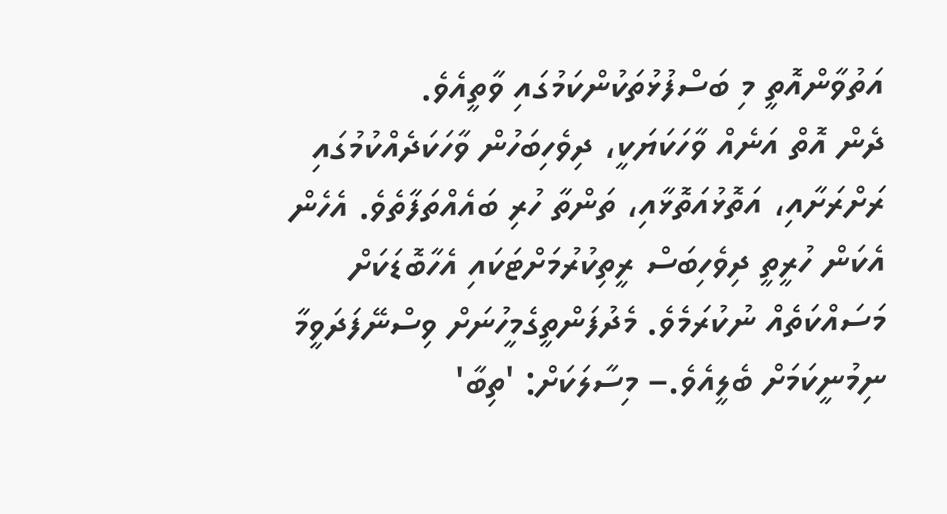އަތުވާންއޮތީ މި ބަސްފުޅުތަކުންކަމުގައި ވާތީއެވެ.
ދެން އޮތް އަނެއް ވާހަކަޔަކީ، ދިވެހިބަހުން ވާހަކަދެއްކުމުގައި ރަށްރަށާއި، އަތޮޅުއަތޮޅާއި، ތަންތާ ހުރި ބައެއްތަފާތެވެ. އެހެން އެކަން ހުރީތީ ދިވެހިބަސް ރީތިކުރުމަށްޓަކައި އެހާބޮޑަކަށް މަސައްކަތެއް ނުކުރަމެވެ. މެދުފަންތީގެމީހުނަށް ވިސްނޭފަދަވީމާ ނިމުނީކަމަށް ބެލީއެވެ.– މިސާލަކަށް: 'ތިބާ'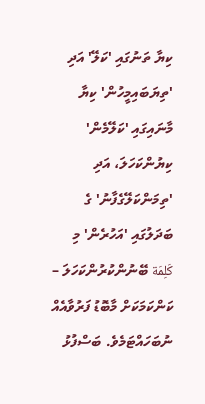ކިޔާ ތަނުގައި 'ކަލޭ' އަދި 'ތިޔަބައިމީހުން' ކިޔާ މާނައިގައި 'ކަލޭމެން' ކިޔުންކަހަލަ، އަދި 'ތިމަންކަލޭގެފާނު' ގެ ބަދަލުގައި 'އަހުރެން' މި كَلِمَة ބޭނުންކުރުންކަހަލަ – ކަންކަމަކަށް މާބޮޑު ފަރުވާއެއް ނުބަހައްޓަމެވެ. ބަސްފުޅު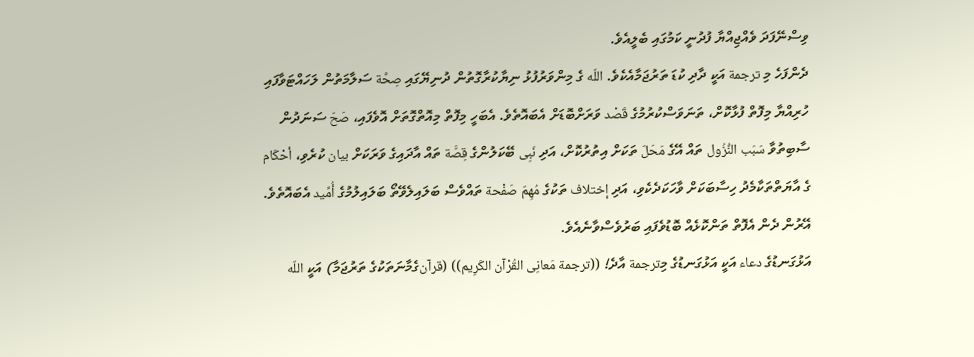ވިސްނޭފަދަ ވެއްޖިއްޔާ ފުދުނީ ކަމުގައި ބެލީއެވެ.
ދެންފަހެ މި ترجمة އަކީ ދާދި ކުޑަ ތަރުޖަމާއެކެވެ. اللّه ގެ މިންވަރުފުޅު ނިޔާކުރާގޮތުން ދުނިޔޭގައި صِحَّة ސަލާމަތުން ލަހައްޓަވާފައި ހުރިއްޔާ މިފޮތް ފުޅާކޮށް، ތަނަވަސްކުރުމުގެ قَصْد ވަރަށްބޮޑަށް އެބައޮތެވެ. އެބަހީ މިފޮތް މިއޮތްގޮތަށް އޮވެފައި، صَحّ ސަނަދުން ސާބިތުވާ سَبَب النُّزُول ތައް އޭގެ مَحَلّ ތަކަށް އިތުރުކޮށް، އަދި نَبِى ބޭކަލުންގެ قِصَّة ތައް އާދައިގެ ވަރަކަށް بيان ކުރެވި، أحْكَام ގެ އާޔަތްތަކާމެދު ހިސާބަކަށް ވާހަކަދެކެވި، އަދި إختلاف ތަކުގެ مُهِمّ صَفْحة ތައްވެސް ބަލައިލެވޭތޯ ބަލައިލުމުގެ أُمِّيد އެބައޮތެވެ. އޭރުން ދެން އެފޮތް ތަންކޮޅެއް ބޮޑުވެފައި ބަރުވެސްވާނެއެވެ.
އަޅުގަނޑުގެ دعاء އަކީ އަޅުގަނޑުގެ މިترجمة އާދެ! ((ترجمة مَعانِى القُرْآن الكَرِيم)) (قرآنގެމާނަތަކުގެ ތަރުޖަމާ) އަކީ اللّه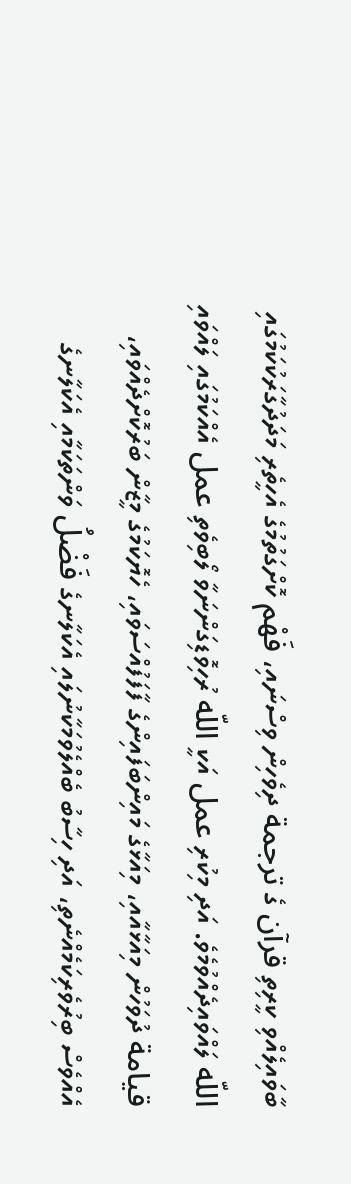ބާވައިލެއްވި ކީރިތި قرآن ގެ ترجمة ދިވެހިން ވިސްނައި، فَهْم ކޮށްގަތުމުގެ އެހީތެރި މަދަދުގާރަކުކަމުގައި اللّه ލައްވައިދެއްވުމެވެ. އަދި މިކުރި عمل އަކީ اللّه ރުހިވޮޑިގަންނަވާ ލޯބިވެތި عمل އެއްކަމުގައި ލައްވައި قيامة ދުވަހުން މިއަޅާއާއި، މިއަޅާގެ މައިންބަފައިންގެ ފާފަފުއްސަވައި، ހެޔޮކަމުގެ މީޒާން ބަރުކޮށްދެއްވައި، އެއްވެސް ބިރުވެރިކަމެއްނެތި، އަދި ހިސާބު ބެއްލެވުމަކާނުލައި އެކަލާނގެ فَضْلُ ވަންތަކަމާއި އެކަލާނގެ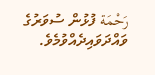رَحْمَة ފުޅުން ސުވަރުގެ ވައްދަވައިދެއްވުމެވެ.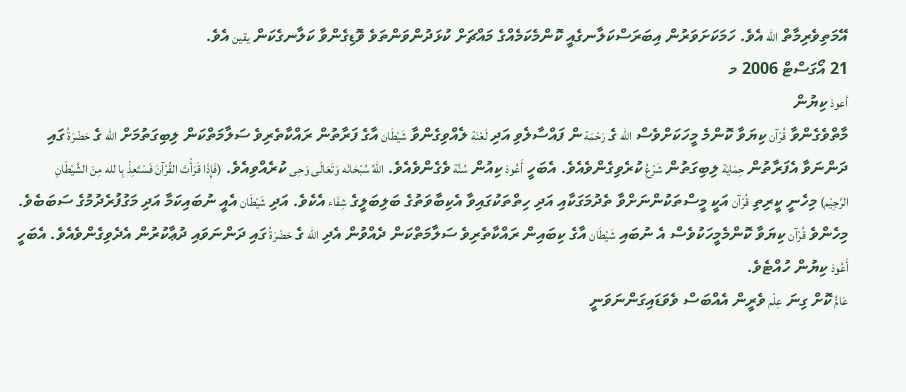އޭމަތިވެރިމާތް اللّه އެވެ. ހަމަކަށަވަރުން އިބަރަސްކަލާނގެއީ ކޮންމެކަމެއްގެ މައްޗަށް ކުޅަދުންވަންތަވެ ވޮޑިގެންވާ ކަލާނގެކަން يقين އެވެ.
21 އޯގަސްޓް 2006 މ
أعوذ ކިޔުން
މާތްވެގެންވާ قُرْآن ކިޔަވާ ކޮންމެ މީހަކަށްވެސް الله ގެ رَحْمَة ން ފައްސާލެވި އަދި لَعْنَة ލެއްވިގެންވާ شَيْطَان އާގެ ފަރާތުން ރައްކާތެރިވެ ސަލާމަތްކަން ލިބިގަތުމަށް الله ގެ حَضْرَةُ ގައި ދަންނަވާ އެފަރާތުން حِمَايَة ލިބިގަތުން شَرْعُ ކުރެވިގެންވެއެވެ. އެބަހީ أَعُوذ ކިއުން سُنَّة ވެގެންވެއެވެ. اللهُ سُبْحَانَه وَتَعَالَى وَحِى ކުރެއްވިއެވެ. (فَإِذَا قَرَأْتَ القُرْآنَ فَسْتَعِذْ بِا لله مِنَ الشَّيْطَانِ الرَّجِيْم) މިހެނީ ކީރިތި قُرْآن އަކީ މީސްތަކުންނަށްވާ ތެދުމަގަކާއި އަދި ހިތްތަކުގައިވާ އެކިބާވަތުގެ ބަލިބަލީގެ شِفَاء އެކެވެ. އަދި شَيْطَان އެއީ ނުބައިކަމާ އަދި މަގުފުރެދުމުގެ ސަބަބެވެ. މިހެންވެ قُرْآن ކިޔަވާ ކޮންމެމީހަކުވެސް އެ ނުބައި شَيْطَان އާގެ ކިބައިން ރައްކާތެރިވެ ސަލާމަތްކަން ދެއްވުން އެދި الله ގެ حَضْرَةُ ގައި ދަންނަވައި ދުޢާކުރުން އެދެވިގެންވެއެވެ. އެބަހީ أَعُوذ ކިޔުން ހުއްޓެވެ.
عَامُّ ކޮށް ގިނަ عِلْم ވެރީން އެއްބަސް ވެވަޑައިގަންނަވަނީ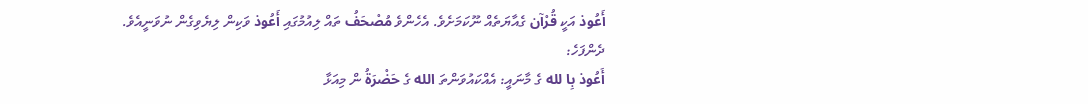أَعُوذ އަކީ قُرْآن ގެއާޔަތެއް ނޫކަމަށެވެ. އެހެންވެ مُصْحَفُ ތައް ލިއުމުގައި أَعُوذ ވަކިން ލިޔެވިގެން ނުވަނީއެވެ.
ދެންފަހެ:
أَعُوذ بِا لله ގެ މާނައީ: އެއްކައުވަންތަ الله ގެ حَضْرَةُ ން މިއަޅާ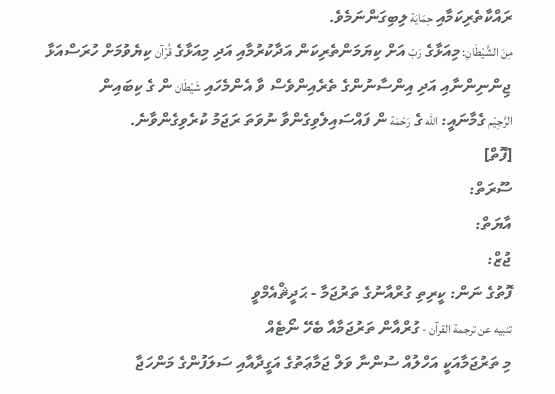ރައްކާތެރިކަމާއި حِمَايَة ލިބިގަންނަމެވެ.
مِنَ الشَّيْطَانِ: މިއަޅާގެ رَبّ އަށް ކިޔަމަންތެރިކަން އަދާކުރުމާއި އަދި މިއަޅާގެ قُرْآن ކިޔެވުމަށް ހުރަސްއަޅާ ޖިންނިންނާއި އަދި އިންސާނުންގެ ތެރެއިންވެސް ވާ އެންމެހައި شَيْطَان ން ގެ ކިބައިން
الرَّجِيْم ގެމާނައީ: الله ގެ رَحْمَة ން ފައްސައިލެވިގެންވާ ނުވަތަ ރަޖަމު ކުރެވިގެންވާނެ.
[ފޮތް]
ސޫރަތް:
އާޔަތް:
ޖުޒް:
ފޮތުގެ ނަން: ކީރިތި ގުރްއާނުގެ ތަރުޖަމާ - ޙަދީޘްއެމްވީ
تنبيه عن ترجمة القرآن - ގުރްއާން ތަރުޖަމާއާ ބެހޭ ނޯޓެއް
މި ތަރުޖަމާއަކީ އަހްލުއް ސުންނާ ވަލް ޖަމާޢަތުގެ އަގީދާއާއި ސަލަފުންގެ މަންހަޖާ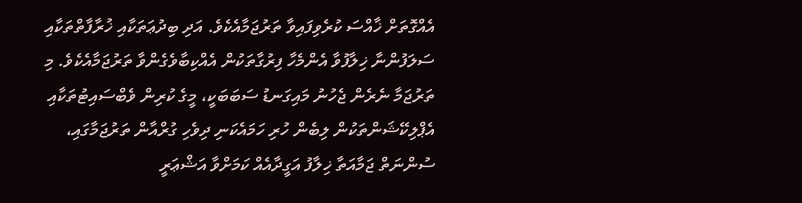އެއްގޮތަށް ޚާއްސަ ކުރެވިފައިވާ ތަރުޖަމާއެކެވެ. އަދި ބިދުޢަތަކާއި ޚުރާފާތްތަކާއި ސަލަފުންނާ ޚިލާފުވާ އެންމެހާ ފިރުގާތަކުން އެއްކިބާވެގެންވާ ތަރުޖަމާއެކެވެ. މި ތަރުޖަމާ ނެރެން ޖެހުނު މައިގަނޑު ސަބަބަކީ، މީގެ ކުރިން ވެބްސައިޓުތަކާއި އެޕްލިކޭޝަންތަކުން ލިބެން ހުރި ހަމައެކަނި ދިވެހި ގުރްއާން ތަރުޖަމާގައި، ސުންނަތް ޖަމާއަތާ ޚިލާފު އަގީދާއެއް ކަމަށްވާ އަޝްޢަރީ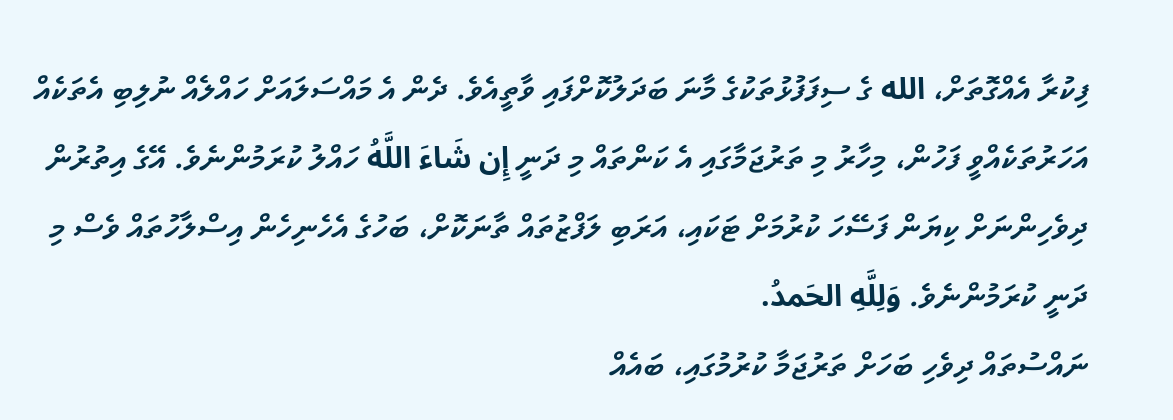ފިކުރާ އެއްގޮތަށް، الله ގެ ސިފަފުޅުތަކުގެ މާނަ ބަދަލުކޮށްފައި ވާތީއެވެ. ދެން އެ މައްސަލައަށް ހައްލެއް ނުލިބި އެތަކެއް އަހަރުތަކެއްވީ ފަހުން، މިހާރު މި ތަރުޖަމާގައި އެ ކަންތައް މި ދަނީ إِن شَاءَ اللَّهُ ހައްލު ކުރަމުންނެވެ. އޭގެ އިތުރުން ދިވެހިންނަށް ކިޔަން ފަސޭހަ ކުރުމަށް ޓަކައި، އަރަބި ލަފްޒުތައް ތާނަކޮށް، ބަހުގެ އެހެނިހެން އިސްލާހުތައް ވެސް މި ދަނީ ކުރަމުންނެވެ. وَلِلَّهِ الحَمدُ.
ނައްސުތައް ދިވެހި ބަހަށް ތަރުޖަމާ ކުރުމުގައި، ބައެއް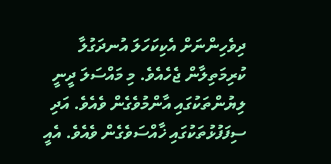ދިވެހިންނަށް އެކިކަހަލަ އުނދަގުލާ ކުރިމަތިލާން ޖެހެއެވެ. މި މައްސަލަ ދީނީ ލިޔުންތަކުގައި އާންމުވެގެން ވެއެވެ. އަދި ސިފަފުޅުތަކުގައި ޚާއްސަވެގެން ވެއެވެ. އެއީ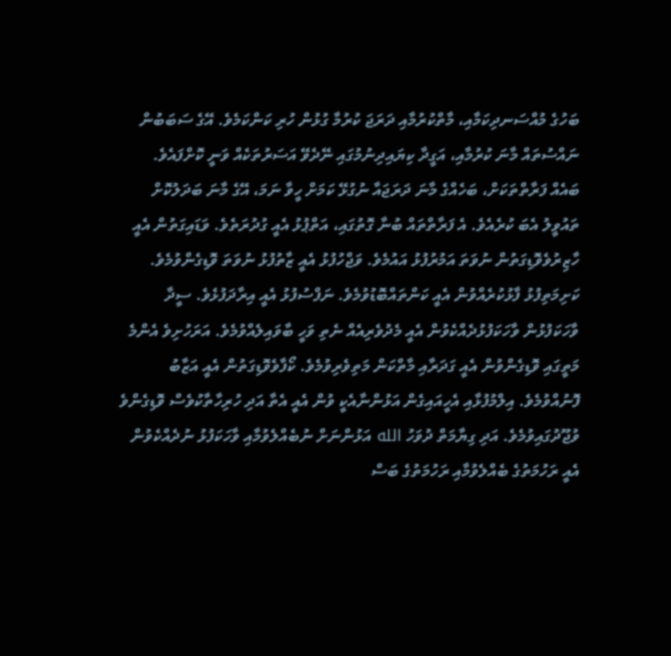ބަހުގެ މުއްސަނދިކަމާއި، މާތްކުރުމާއި ދަރަޖަ ކުރުމާ ގުޅުން ހުރި ކަންކަމެވެ. އޭގެ ސަބަބުން ނައްސުތައް މާނަ ކުރުމާއި، އަގީދާ ކިޔައިދިނުމުގައި ނޭދެވޭ އަސަރުތަކެއް ވަނީ ކޮށްފައެވެ.
ބައެއް ފަރާތްތަކަށް، ބަހެއްގެ މާނަ ދަރަޖައާ ނުގުޅޭ ކަމަށް ހީވާ ނަމަ، އޭގެ މާނަ ބަދަލުކޮށް ތައުވީލު އެބަ ކުރެއެވެ. އެ ފަރާތްތައް ބުނާ ގޮތުގައި، އަތްޕުޅު އެއީ ގުދުރަތެވެ. ވަޑައިގަތުން އެއީ ހާޒިރުވެވޮޑިގަތުން ނުވަތަ އަމުރުފުޅު އައުމެވެ. ވަޖްހުފުޅު އެއީ ޒާތުފުޅު ނުވަތަ ވޮޑިގެންވުމެވެ. ކަށިމަތިފުޅު ފާޅުކުރެއްވުން އެއީ ކަންތައްބޮޑުވުމެވެ. ނަފްސުފުޅު އެއީ އިރާދަފުޅެވެ. ސީދާ ވާހަކަފުޅުން ވާހަކަފުޅުދެއްކެވުން އެއީ މެދުވެރިއެއް ނެތި ވަހީ ބާވައިލެއްވުމެވެ. އަރަހުށިވެ އެންމެ މަތީގައި ވޮޑިގެންވުން އެއީ ގަދަރާއި މާތްކަން މަތިވެރިވުމެވެ. ކޯފާވެވޮޑިގަތުން އެއީ އަޒާބު ފޮނުއްވުމެވެ. އިލްމުފުޅާއި އެހީއައިގެން އަޅުންނާއެކީ ވުން އެއީ އެތާ އަދި ހުރިހާތާކުވެސް ވޮޑިގެންވެ ވުޖޫދުގައިވުމެވެ. އަދި ގިޔާމަތް ދުވަހު الله އަޅުންނަށް ނުބެއްލެވުމާއި ވާހަކަފުޅު ނުދެއްކެވުން އެއީ ރަހުމަތުގެ ބެއްލެވުމާއި ރަހުމަތުގެ ބަސް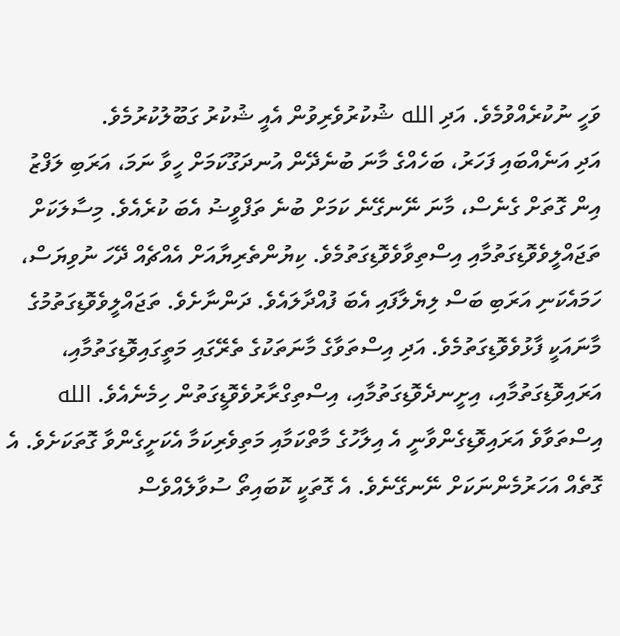ވަހީ ނުކުރެއްވުމެވެ. އަދި الله ޝުކުރުވެރިވުން އެއީ ޝުކުރު ގަބޫލުކުރުމެވެ.
އަދި އަނެއްބައި ފަހަރު، ބަހެއްގެ މާނަ ބުނެދޭން އުނދަގޫކަމަށް ހީވާ ނަމަ، އަރަބި ލަފްޒު އިން ގޮތަށް ގެނެސް، މާނަ ނޭނގޭނެ ކަމަށް ބުނެ ތަފްވީޟު އެބަ ކުރެއެވެ. މިސާލަކަށް ތަޖައްލީވެވޮޑިގަތުމާއި އިސްތިވާވެވޮޑިގަތުމެވެ. ކިޔުންތެރިޔާއަށް އެއްޗެއް ދޭހަ ނުވިޔަސް، ހަމައެކަނި އަރަބި ބަސް ލިޔެލާފައި އެބަ ފުއްދާލައެވެ. ދަންނާށެވެ. ތަޖައްލީވެވޮޑިގަތުމުގެ މާނައަކީ ފާޅުވެވޮޑިގަތުމެވެ. އަދި އިސްތަވާގެ މާނަތަކުގެ ތެރޭގައި މަތީގައިވޮޑިގަތުމާއި، އަރައިވޮޑިގަތުމާއި، އިށީނދެވޮޑިގަތުމާއި، އިސްތިގްރާރުވެވޮޑީގަތުން ހިމެނެއެވެ. الله އިސްތަވާވެ އަރައިވޮޑިގެންވާނީ އެ އިލާހުގެ މާތްކަމާއި މަތިވެރިކަމާ އެކަށީގެންވާ ގޮތަކަށެވެ. އެ ގޮތެއް އަހަރުމެންނަކަށް ނޭނގޭނެވެ. އެ ގޮތަކީ ކޮބައިތޯ ސުވާލެއްވެސް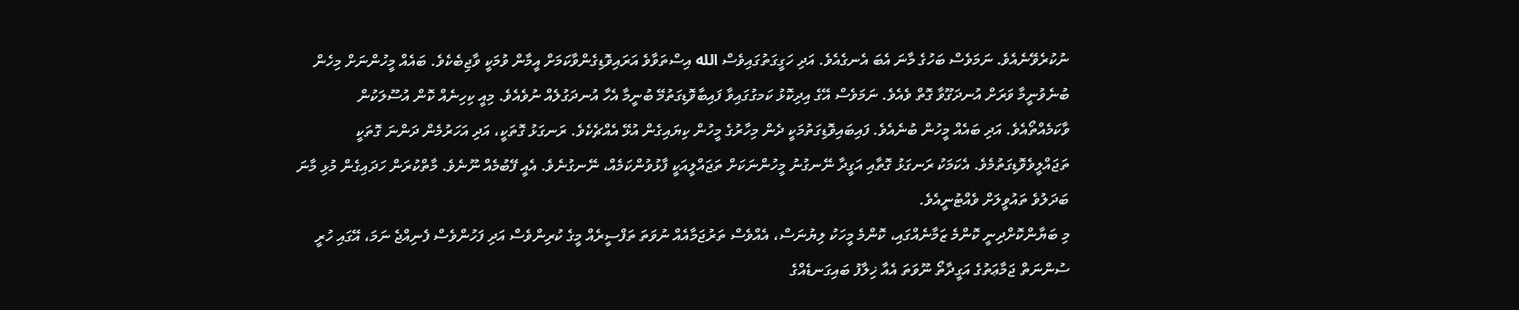ނުކުރެވޭނެއެވެ. ނަމަވެސް ބަހުގެ މާނަ އެބަ އެނގެއެވެ. އަދި ހަގީގަތުގައިވެސް الله އިސްތަވާވެ އަރައިވޮޑިގެންވާކަމަށް އީމާން ވުމަކީ ވާޖިބެކެވެ. ބައެއް މީހުންނަށް މިހެން ބުނެވުނީމާ ވަރަށް އުނދަގޫވާ ގޮތް ވެއެވެ. ނަމަވެސް އޭގެ އިދިކޮޅު ކަމގުގައިވާ ފައިބާވޮޑިގަތުމޭ ބުނީމާ އެހާ އުނދަގުލެއް ނުވެއެވެ. މިއީ ކިހިނެއް ކޮން އުސޫލަކުން ވާކަމެއްތޯއެވެ. އަދި ބައެއް މީހުން ބުނެއެވެ. ފައިބައިވޮޑިގަތުމަކީ ދެން މިހާރުގެ މީހުން ކިޔައިގެން އުޅޭ އެއްޗެކެވެ. ރަނގަޅު ގޮތަކީ، އަދި އަހަރުމެން ދަންނަ ގޮތަކީ ތަޖައްލީވެވޮޑިގަތުމެވެ. އެކަމަކު ރަނގަޅު ގޮތާއި އަގީދާ ނޭނގުނު މީހުންނަކަށް ތަޖައްލީއަކީ ފާޅުވުންކަމެއް، ނޭނގުނެވެ. އެއީ ފޭބުމެއް ނޫނެވެ. މާތްކުރަން ހަދައިގެން މުޅި މާނަ ބަދަލުވެ ތައުވީލަށް ވެއްޓުނީއެވެ.
މި ބަޔާންކޮށްދިނީ ކޮންމެ ޒަމާނެއްގައި، ކޮންމެ މީހަކު ލިޔުނަސް، އެއްވެސް ތަރުޖަމާއެއް ނުވަތަ ތަފްސީރެއް މީގެ ކުރިންވެސް އަދި ފަހުންވެސް ފެނިއްޖެ ނަމަ، އޭގައި ހުރީ ސުންނަތް ޖަމާޢަތުގެ އަގީދާތޯ ނޫވަތަ އެއާ ޚިލާފު ބައިގަނޑެއްގެ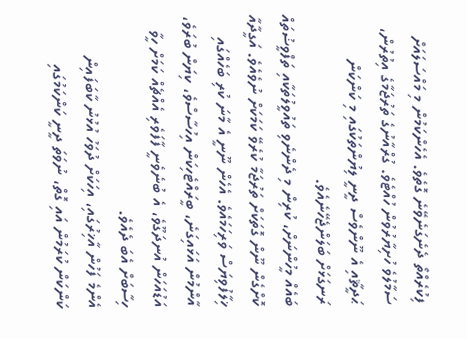ފިކުރެއްތޯ ދެނެގަނެވޭނެ ގޮތެވެ. އެހެންކަމުން މި މައްސަލައަށް ސަމާލުވެ ހުށިޔާރުވުން ހުއްޓެވެ. ގުރްއާނުގެ ތަރުޖަމާގެ އިތުރުން، ޙަދީޘާއި އެ ނޫންވެސް ދީނީ ލިޔުންތަކުގައި މި ކަންކަން ރަނގަޅަށް ބަލަންޖެހޭނެއެވެ.
ބައެއް މީހުންނަށް، ކުރިން މި ދެންނެވި ތައުވީލުތަކާއި ތަފްވީޟުތައް ކޮށްގެން ނޫން ގޮތަކަށް ތަރުޖަމާ ކުރެވޭ ކަމަކަށް ނުވެއެވެ. އަގީދާއާ ޚިލާފުވިޔަސް ވަރިހަމައެވެ. އެހެން ނޫނީ އެ މާނަ ކުރި ބަހެއްގައި އާންމުން އަޅައިގަނެ، ބީރައްޓެހިކަން އިހުސާސްވެ، ކިޔަން ބުރަވެ، އަޑުއަހަން އުނދަގޫވެ، އެ ބުނެވެނީ ފާފަވެރި އެއްޗެއް ކަމަށް ހީވާ ހިސާބަށް އެބަ ދެއެވެ.
އެންމެ ފަހުން އާޚިރުގައި، އިހަކަށް ދުވަހު އުޅުނު ކާބަފައިން ކަންކަން ކުރަމުން އައި ގޮތް، ނުވަތަ ދީނީ ކަންކަމުގައި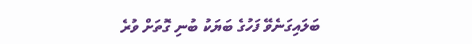ބަލައިގަނެވޭ ފަހުގެ ބަޔަކު ބުނި ގޮތަށް ވުރެ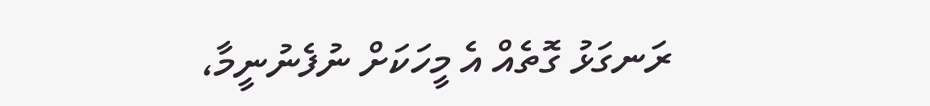ރަނގަޅު ގޮތެއް އެ މީހަކަށް ނުފެނުނީމާ،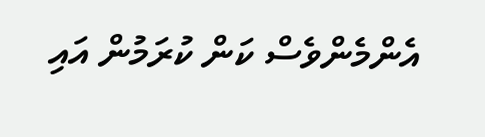އެންމެންވެސް ކަން ކުރަމުން އައި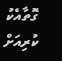ގޮތާއެކު ކުރިއަށް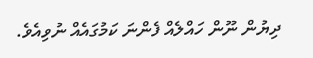ދިޔުން ނޫން ހައްލެއް ފެންނަ ކަމުގައެއް ނުވިއެވެ.